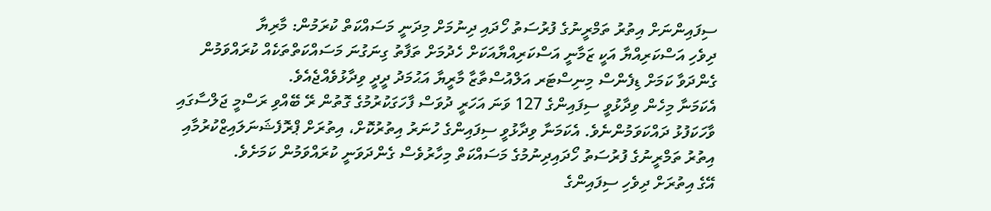ސިފައިންނަށް އިތުރު ތަމްރީނުގެ ފުރުސަތު ހޯދައި ދިނުމަށް މިދަނީ މަސައްކަތް ކުރަމުން: މާރިޔާ
ދިވެހި އަސްކަރިއްޔާ އަކީ ޒަމާނީ އަސްކަރިއްޔާއަކަށް ހެދުމަށް ތަފާތު ގިނަގުނަ މަސައްކަތްތަކެއް ކުރައްވަމުން ގެންދަވާ ކަމަށް ޑިފެންސް މިނިސްޓަރ އަލްއުސްތާޒާ މާރީޔާ އަޙުމަދު ދީދީ ވިދާޅުވެއްޖެއެވެ.
އެކަމަނާ މިހެން ވިދާޅުވީ ސިފައިންގެ 127 ވަނަ އަހަރީ ދުވަސް ފާހަގަކުރުމުގެ ގޮތުން ރޭ ބޭއްވި ރަސްމީ ޖަލްސާގައި ވާހަކަފުޅު ދައްކަވަމުންނެވެ. އެކަމަނާ ވިދާޅުވީ ސިފައިންގެ ހުނަރު އިތުރުކޮށް، އިތުރަށް ޕްރޮފެޝަނަލައިޒްކުރުމާއި އިތުރު ތަމްރީނުގެ ފުރުސަތު ހޯދައިދިނުމުގެ މަސައްކަތް މިހާރުވެސް ގެންދަވަނީ ކުރައްވަމުން ކަމަށެވެ.
އޭގެ އިތުރަށް ދިވެހި ސިފައިންގެ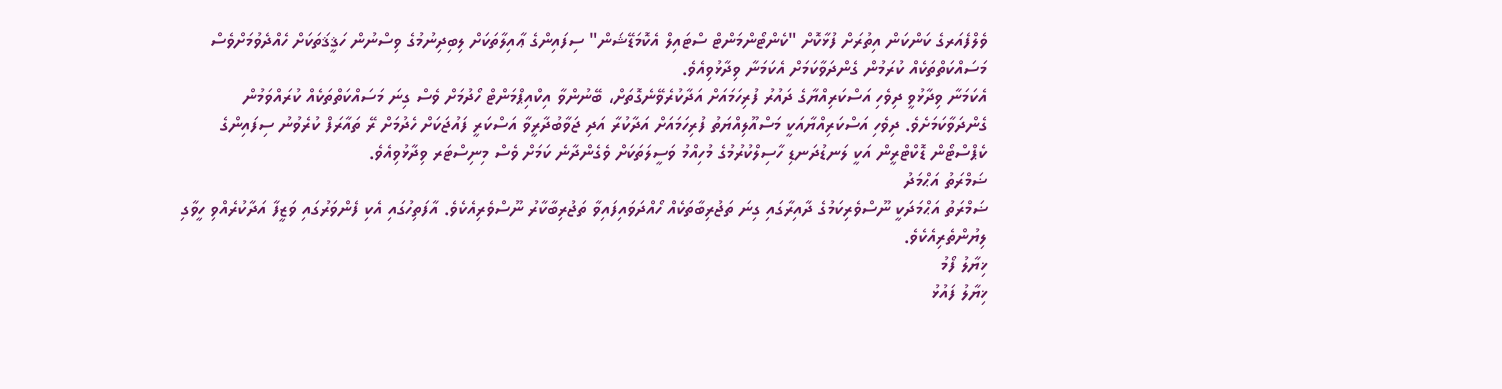ވެލްފެއަރގެ ކަންކަން އިތުރަށް ފުޅާކޮށް "ކެންޓޯންމަންޓް ސްޓައިލް އެކޮމަޑޭޝަން" ސިފައިންގެ ޢާއިލާތަކަށް ލިބިދިނުމުގެ ވިސްނުން ހަޤީޤަތަކަށް ހެއްދެވުމަށްވެސް މަސައްކަތްތަކެއް ކުރަމުން ގެންދަވާކަމަށް އެކަމަނާ ވިދާޅުވިއެވެ.
އެކަމަނާ ވިދާޅުވީ ދިވެހި އަސްކަރިއްޔާގެ ދައުރު ފުރިހަމައަށް އަދާކުރެވޭނެގޮތަށް، ބޭނުންވާ އިކްއިޕްމަންޓް ހޯދުމަށް ވެސް ގިނަ މަސައްކަތްތަކެއް ކުރައްވަމުން ގެންދަވާކަމަށެވެ. ދިވެހި އަސްކަރިއްޔާއަކީ މަސްއޫލިއްޔަތު ފުރިހަމައަށް އަދާކުރާ އަދި ޖަވާބުދާރީވާ އަސްކަރީ ފައުޖަކަށް ހެދުމަށް ރޭ ތައާރަފް ކުރެވުނު ސިފައިންގެ ކެޕްސްޓޯން ޑޮކްޓްރީން އަކީ ލަނޑުދަނޑި ހާސިލްކުރުމުގެ މުހިއްމު ވަސީލަތަކަށް ވެގެންދާނެ ކަމަށް ވެސް މިނިސްޓަރ ވިދާޅުވިއެވެ.
ޟަމްރަތު އަޙްމަދު
ޟަމްރަތު އަޙްމަދަކީ ނޫސްވެރިކަމުގެ ދާއިރާގައި ގިނަ ތަޖުރިބާތަކެއް ހޯއްދަވައިފައިވާ ތަޖުރިބާކާރު ނޫސްވެރިއެކެވެ. އާފަތިހުގައި އެކި ފެންވަރުގައި ވަޒީފާ އަދާކުރެއްވި ހީވާގި ލިޔުންތެރިއެކެވެ.
ޚިޔާލު ފޯމު
ޚިޔާލު ފައުޅު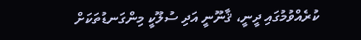ކުރެއްވުމުގައި ދީނީ، ޤާނޫނީ އަދި ސުލޫކީ މިންގަނޑުތަކަށް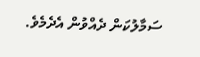ސަމާލުކަން ދެއްވުން އެދެމެވެ.